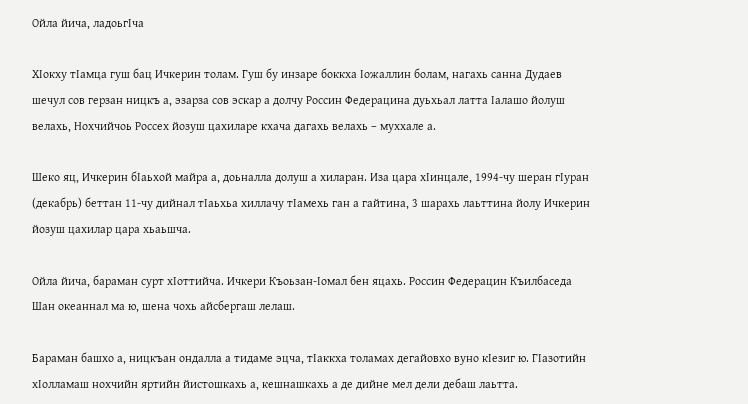Ойла йича, ладоьгIча

ХIокху тIамца гуш бац Ичкерин толам. Гуш бу инзаре боккха Iожаллин болам, нагахь санна Дудаев шечул сов герзан ницкъ а, эзарза сов эскар а долчу Россин Федерацина дуьхьал латта Iалашо йолуш велахь, Нохчийчоь Россех йозуш цахиларе кхача дагахь велахь – муххале а.

Шеко яц, Ичкерин бIаьхой майра а, доьналла долуш а хиларан. Иза цара хIинцале, 1994-чу шеран гIуран (декабрь) беттан 11-чу дийнал тIаьхьа хиллачу тIамехь ган а гайтина, 3 шарахь лаьттина йолу Ичкерин йозуш цахилар цара хьаьшча.

Ойла йича, бараман сурт хIоттийча. Ичкери Къоьзан-Iомал бен яцахь. Россин Федерацин Къилбаседа Шан океаннал ма ю, шена чохь айсбергаш лелаш.

Бараман башхо а, ницкъан ондалла а тидаме эцча, тIаккха толамах дегайовхо вуно кIезиг ю. ГIазотийн хIолламаш нохчийн яртийн йистошкахь а, кешнашкахь а де дийне мел дели дебаш лаьтта.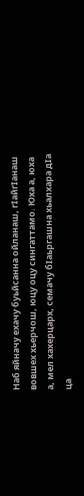Наб яйначу ехачу буьйсанна ойланаш, гIайгIанаш вовшех хьерчош, юцу оцу сингаттамо. Юха а, юха а, мел хахерцарх, семачу бIаьргашна хьалхара дIа ца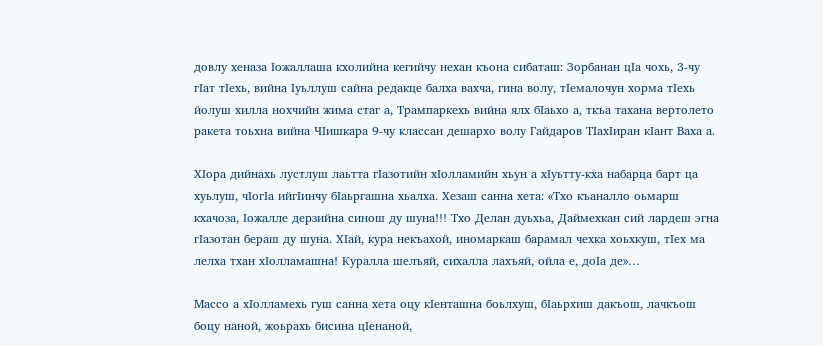довлу хеназа Iожаллаша кхолийна кегийчу нехан къона сибаташ: Зорбанан цIа чохь, 3-чу гIат тIехь, вийна Iуьллуш сайна редакце балха вахча, гина волу, тIемалочун хорма тIехь йолуш хилла нохчийн жима стаг а, Трампаркехь вийна ялх бIаьхо а, ткъа тахана вертолето ракета тоьхна вийна ЧIишкара 9-чу классан дешархо волу Гайдаров ТIахIиран кIант Ваха а.

ХIора дийнахь лустлуш лаьтта гIазотийн хIолламийн хьун а хIуьтту-кха набарца барт ца хуьлуш, чIогIа ийгIинчу бIаьргашна хьалха. Хезаш санна хета: «Тхо къаналло оьмарш кхачоза, Iожалле дерзийна синош ду шуна!!! Тхо Делан дуьхьа, Даймехкан сий лардеш эгна гIазотан бераш ду шуна. ХIай, кура некъахой, иномаркаш барамал чехка хоьхкуш, тIех ма лелха тхан хIолламашна! Куралла шелъяй, сихалла лахъяй, ойла е, доIа де»…

Массо а хIолламехь гуш санна хета оцу кIенташна боьлхуш, бIаьрхиш дакъош, лачкъош боцу наной, жоьрахь бисина цIенаной,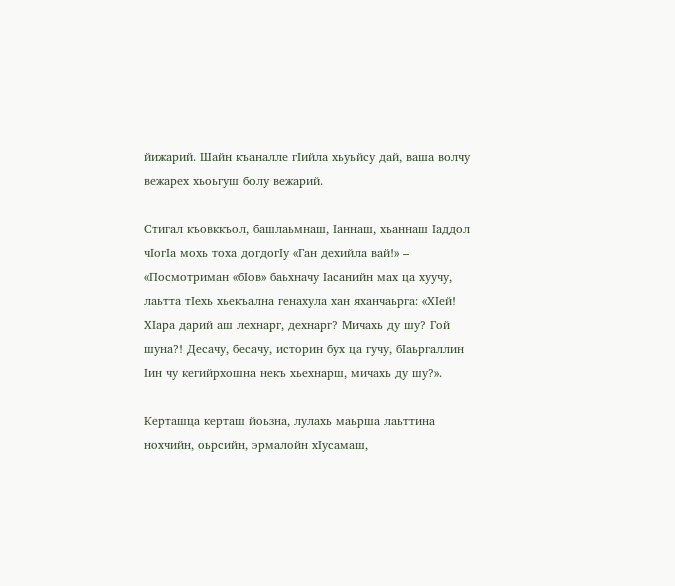йижарий. Шайн къаналле гIийла хьуьйсу дай, ваша волчу вежарех хьоьгуш болу вежарий.

Стигал къовккъол, башлаьмнаш, Iаннаш, хьаннаш Iаддол чIогIа мохь тоха догдогIу «Ган дехийла вай!» – «Посмотриман «бIов» баьхначу Iасанийн мах ца хуучу, лаьтта тIехь хьекъална генахула хан яханчаьрга: «ХIей! ХIара дарий аш лехнарг, дехнарг? Мичахь ду шу? Гой шуна?! Десачу, бесачу, историн бух ца гучу, бIаьргаллин Iин чу кегийрхошна некъ хьехнарш, мичахь ду шу?».

Керташца керташ йоьзна, лулахь маьрша лаьттина нохчийн, оьрсийн, эрмалойн хIусамаш,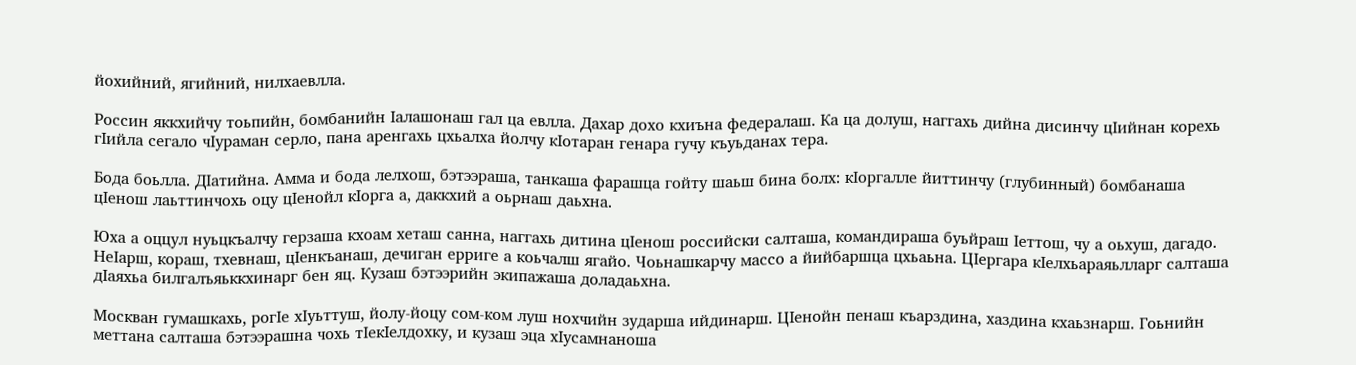йохийний, ягийний, нилхаевлла.

Россин яккхийчу тоьпийн, бомбанийн Iалашонаш гал ца евлла. Дахар дохо кхиъна федералаш. Ка ца долуш, наггахь дийна дисинчу цIийнан корехь гIийла сегало чIураман серло, пана аренгахь цхьалха йолчу кIотаран генара гучу къуьданах тера.

Бода боьлла. ДIатийна. Амма и бода лелхош, бэтээраша, танкаша фарашца гойту шаьш бина болх: кIоргалле йиттинчу (глубинный) бомбанаша цIенош лаьттинчохь оцу цIенойл кIорга а, даккхий а оьрнаш даьхна.

Юха а оццул нуьцкъалчу герзаша кхоам хеташ санна, наггахь дитина цIенош российски салташа, командираша буьйраш Iеттош, чу а оьхуш, дагадо. НеIарш, кораш, тхевнаш, цIенкъанаш, дечиган ерриге а коьчалш ягайо. Чоьнашкарчу массо а йийбаршца цхьаьна. ЦIергара кIелхьараяьлларг салташа дIаяхьа билгалъяьккхинарг бен яц. Кузаш бэтээрийн экипажаша доладаьхна.

Москван гумашкахь, рогIе хIуьттуш, йолу-йоцу сом-ком луш нохчийн зударша ийдинарш. ЦIенойн пенаш къарздина, хаздина кхаьзнарш. Гоьнийн меттана салташа бэтээрашна чохь тIекIелдохку, и кузаш эца хIусамнаноша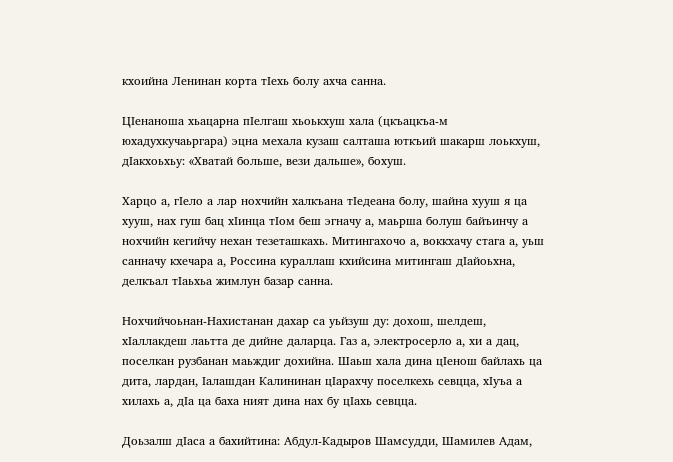кхоийна Ленинан корта тIехь болу ахча санна.

ЦIенаноша хьацарна пIелгаш хьоькхуш хала (цкъацкъа-м юхадухкучаьргара) эцна мехала кузаш салташа юткъий шакарш лоькхуш, дIакхоьхьу: «Хватай больше, вези дальше», бохуш.

Харцо а, гIело а лар нохчийн халкъана тIедеана болу, шайна хууш я ца хууш, нах гуш бац хIинца тIом беш эгначу а, маьрша болуш байъинчу а нохчийн кегийчу нехан тезеташкахь. Митингахочо а, воккхачу стага а, уьш санначу кхечара а, Россина кураллаш кхийсина митингаш дIайоьхна, делкъал тIаьхьа жимлун базар санна.

Нохчийчоьнан-Нахистанан дахар са уьйзуш ду: дохош, шелдеш, хIаллакдеш лаьтта де дийне даларца. Газ а, электросерло а, хи а дац, поселкан рузбанан маьждиг дохийна. Шаьш хала дина цIенош байлахь ца дита, лардан, Iалашдан Калининан цIарахчу поселкехь севцца, хIуъа а хилахь а, дIа ца баха ният дина нах бу цIахь севцца.

Доьзалш дIаса а бахийтина: Абдул-Кадыров Шамсудди, Шамилев Адам,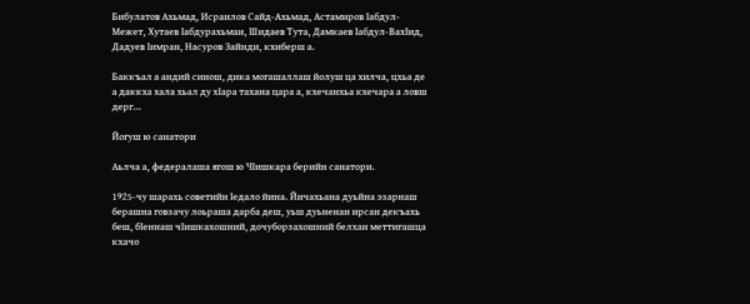Бибулатов Ахьмад, Исраилов Сайд-Ахьмад, Астамиров Iабдул-Межет, Хутаев Iабдурахьман, Шидаев Тута, Дамкаев Iабдул-ВахIид, Дадуев Iимран, Насуров Зайнди, кхиберш а.

Баккъал а андий синош, дика могашаллаш йолуш ца хилча, цхьа де а даккха хала хьал ду хIара тахана цара а, кхечанхьа кхечара а ловш дерг…

Йогуш ю санатори

Аьлча а, федералаша ягош ю ЧIишкара берийн санатори.

1925-чу шарахь советийн Iедало йина. Йичахьана дуьйна эзарнаш берашна говзачу лоьраша дарба деш, уьш дуьненан ирсан декъахь беш, бIеннаш чIишкахошний, дочуборзахошний белхан меттигашца кхачо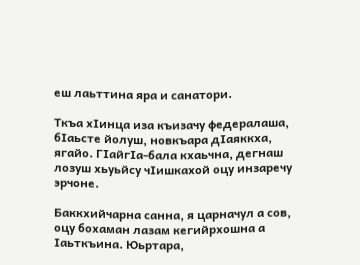еш лаьттина яра и санатори.

Ткъа хIинца иза къизачу федералаша, бIаьсте йолуш, новкъара дIаяккха, ягайо. ГIайгIа-бала кхаьчна, дегнаш лозуш хьуьйсу чIишкахой оцу инзаречу эрчоне.

Баккхийчарна санна, я царначул а сов, оцу бохаман лазам кегийрхошна а Iаьткъина. Юьртара,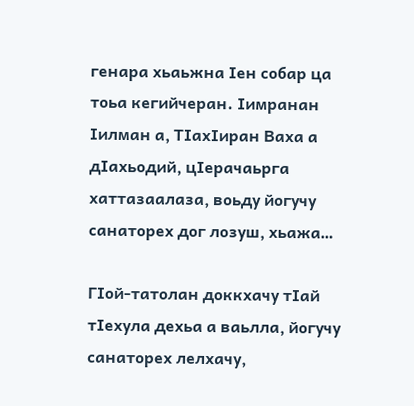генара хьаьжна Iен собар ца тоьа кегийчеран. Iимранан Iилман а, ТIахIиран Ваха а дIахьодий, цIерачаьрга хаттазаалаза, воьду йогучу санаторех дог лозуш, хьажа…

ГIой-татолан доккхачу тIай тIехула дехьа а ваьлла, йогучу санаторех лелхачу,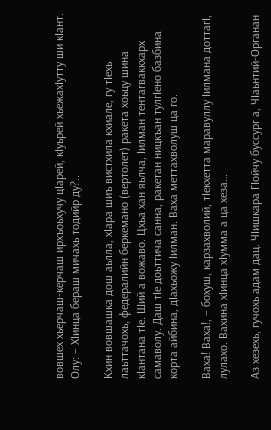вовшех хьерчаш-керчаш ирхъоьхучу цIарей, кIуьрей хьежахIутту ши кIант. Олу: – ХIинца бераш мичахь тодийр ду?..

Кхин вовшашка дош аьлла, хIара шиъ вистхила кхиале, гу тIехь лаьттачохь, федералийн беркемано (вертолет) ракета хоьцу шина кIантана тIе. Ший а вожаво. Цхьа хан яьлча, Iилман тентагваккхарх самаволу. Даш тIе доьттича санна, ракетан ницкъан тулгIено базбина корта айбина, дIахьожу Iилман. Ваха меттахволуш ца го.

Ваха! Ваха!, – бохуш, карзахволий, тIекхетта маравуллу Iилмана доттагI, лулахо. Вахина хIинца хIумма а ца хеза…

Аз хезехь, гучохь адам дац. ЧIишкара ГIойчу буссург а, ЧIаьнтий-Органан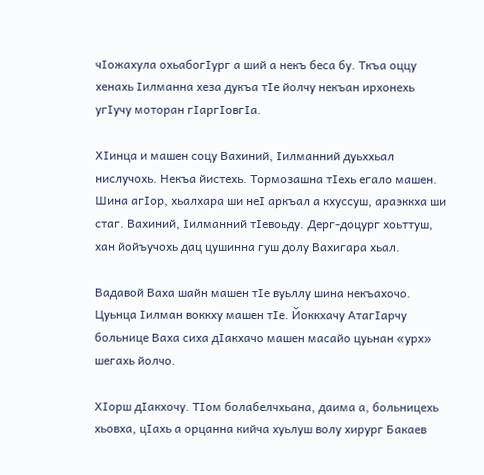чIожахула охьабогIург а ший а некъ беса бу. Ткъа оццу хенахь Iилманна хеза дукъа тIе йолчу некъан ирхонехь угIучу моторан гIаргIовгIа.

ХIинца и машен соцу Вахиний, Iилманний дуьххьал нислучохь. Некъа йистехь. Тормозашна тIехь егало машен. Шина агIор, хьалхара ши неI аркъал а кхуссуш, араэккха ши стаг. Вахиний, Iилманний тIевоьду. Дерг-доцург хоьттуш, хан йойъучохь дац цушинна гуш долу Вахигара хьал.

Вадавой Ваха шайн машен тIе вуьллу шина некъахочо. Цуьнца Iилман воккху машен тIе. Йоккхачу АтагIарчу больнице Ваха сиха дIакхачо машен масайо цуьнан «урх» шегахь йолчо.

ХIорш дIакхочу. ТIом болабелчхьана, даима а, больницехь хьовха, цIахь а орцанна кийча хуьлуш волу хирург Бакаев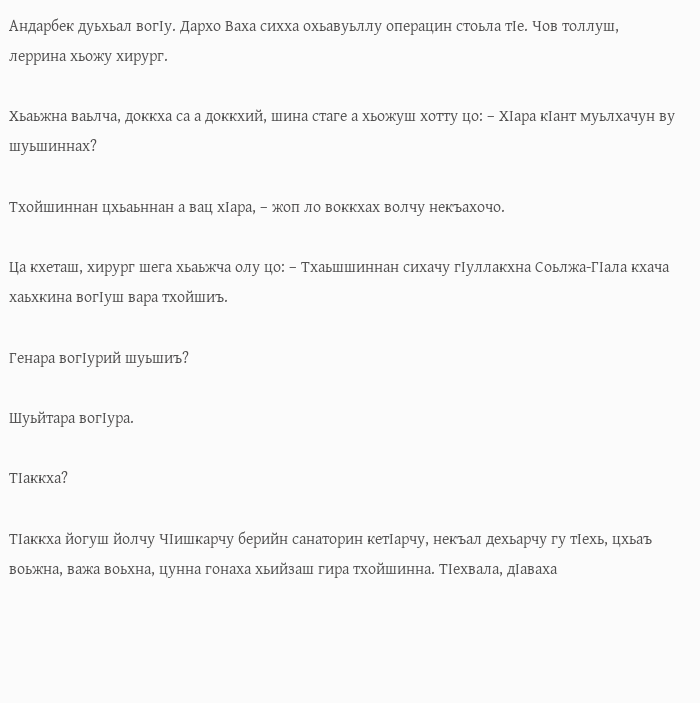Андарбек дуьхьал вогIу. Дархо Ваха сихха охьавуьллу операцин стоьла тIе. Чов толлуш, леррина хьожу хирург.

Хьаьжна ваьлча, доккха са а доккхий, шина стаге а хьожуш хотту цо: – ХIара кIант муьлхачун ву шуьшиннах?

Тхойшиннан цхьаьннан а вац хIара, – жоп ло воккхах волчу некъахочо.

Ца кхеташ, хирург шега хьаьжча олу цо: – Тхаьшшиннан сихачу гIуллакхна Соьлжа-ГIала кхача хаьхкина вогIуш вара тхойшиъ.

Генара вогIурий шуьшиъ?

Шуьйтара вогIура.

ТIаккха?

ТIаккха йогуш йолчу ЧIишкарчу берийн санаторин кетIарчу, некъал дехьарчу гу тIехь, цхьаъ воьжна, важа воьхна, цунна гонаха хьийзаш гира тхойшинна. ТIехвала, дIаваха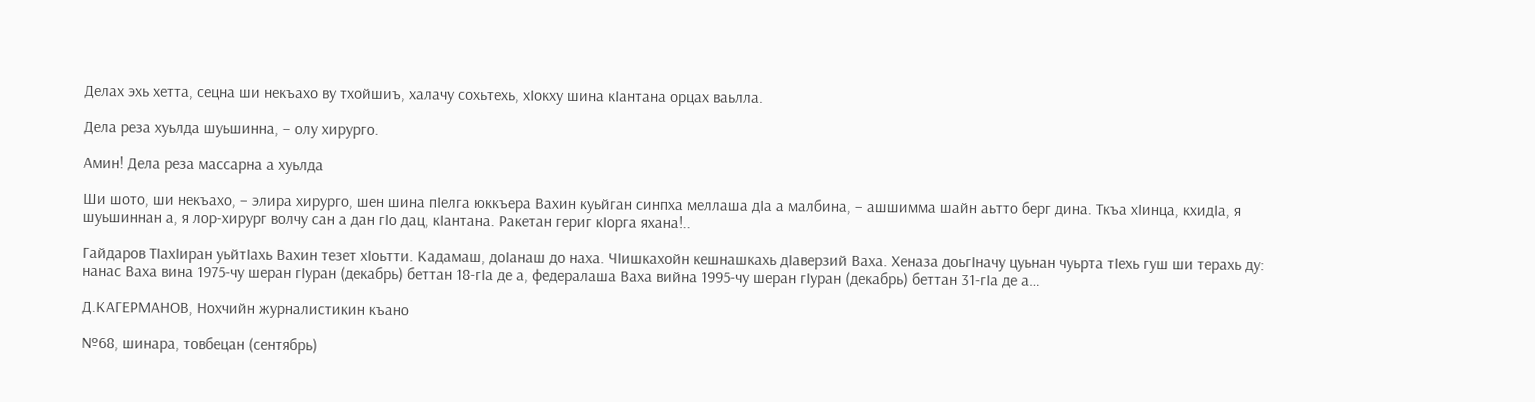Делах эхь хетта, сецна ши некъахо ву тхойшиъ, халачу сохьтехь, хIокху шина кIантана орцах ваьлла.

Дела реза хуьлда шуьшинна, – олу хирурго.

Амин! Дела реза массарна а хуьлда

Ши шото, ши некъахо, – элира хирурго, шен шина пIелга юккъера Вахин куьйган синпха меллаша дIа а малбина, – ашшимма шайн аьтто берг дина. Ткъа хIинца, кхидIа, я шуьшиннан а, я лор-хирург волчу сан а дан гIо дац, кIантана. Ракетан гериг кIорга яхана!..

Гайдаров ТIахIиран уьйтIахь Вахин тезет хIоьтти. Кадамаш, доIанаш до наха. ЧIишкахойн кешнашкахь дIаверзий Ваха. Хеназа доьгIначу цуьнан чуьрта тIехь гуш ши терахь ду: нанас Ваха вина 1975-чу шеран гIуран (декабрь) беттан 18-гIа де а, федералаша Ваха вийна 1995-чу шеран гIуран (декабрь) беттан 31-гIа де а…

Д.КАГЕРМАНОВ, Нохчийн журналистикин къано

№68, шинара, товбецан (сентябрь)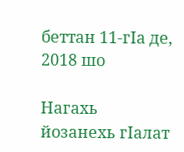беттан 11-гIа де, 2018 шо

Нагахь йозанехь гIалат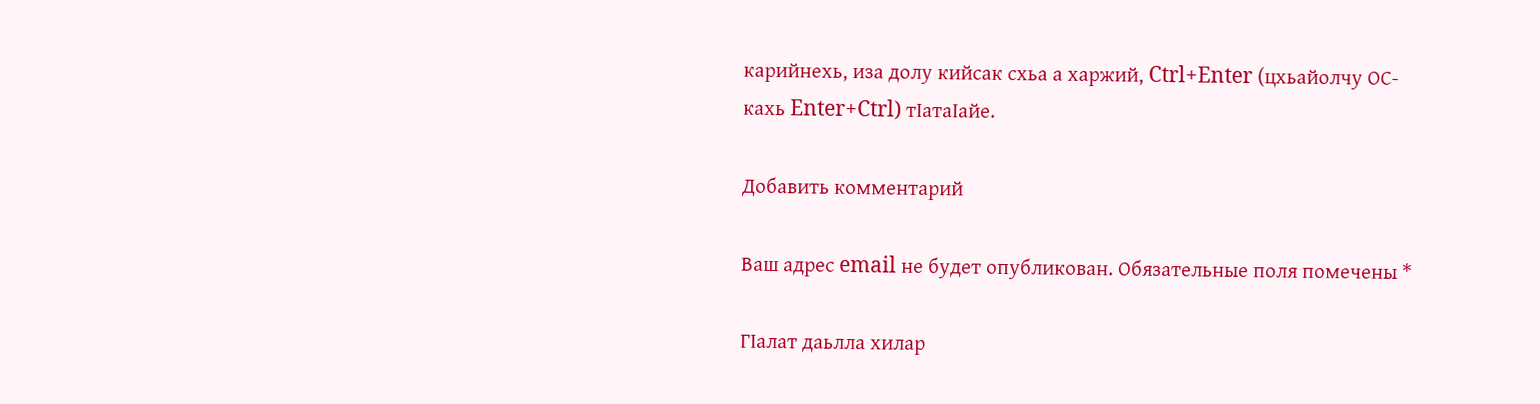карийнехь, иза долу кийсак схьа а харжий, Ctrl+Enter (цхьайолчу ОС-кахь Enter+Ctrl) тIатаIайе.

Добавить комментарий

Ваш адрес email не будет опубликован. Обязательные поля помечены *

ГIалат даьлла хилар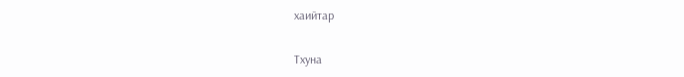хаийтар

Тхуна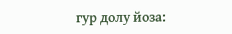гур долу йоза: